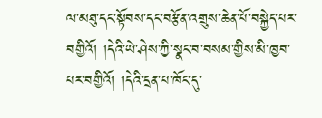ལ་མཐུ་དང་སྟོབས་དང་བརྩོན་འགྲུས་ཆེན་པོ་བསྐྱེད་པར་བགྱིའོ། །དེའི་ཡེ་ཤེས་ཀྱི་སྣང་བ་བསམ་གྱིས་མི་ཁྱབ་པར་བགྱིའོ། །དེའི་དྲན་པ་ཁོང་དུ་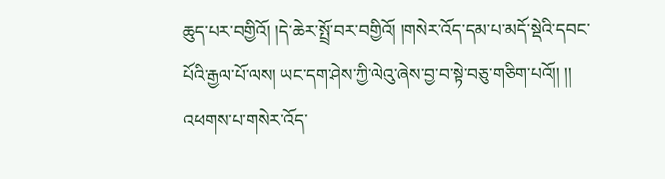ཆུད་པར་བགྱིའོ། །དེ་ཆེར་སྤྲོ་བར་བགྱིའོ། །གསེར་འོད་དམ་པ་མདོ་སྡེའི་དབང་པོའི་རྒྱལ་པོ་ལས། ཡང་དག་ཤེས་ཀྱི་ལེའུ་ཞེས་བྱ་བ་སྟེ་བཅུ་གཅིག་པའོ།། །། འཕགས་པ་གསེར་འོད་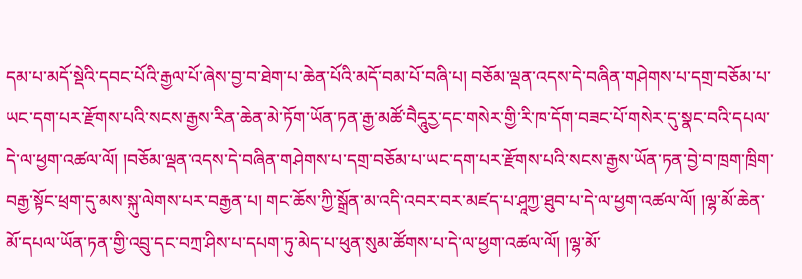དམ་པ་མདོ་སྡེའི་དབང་པོའི་རྒྱལ་པོ་ཞེས་བྱ་བ་ཐེག་པ་ཆེན་པོའི་མདོ་བམ་པོ་བཞི་པ། བཅོམ་ལྡན་འདས་དེ་བཞིན་གཤེགས་པ་དགྲ་བཅོམ་པ་ཡང་དག་པར་རྫོགས་པའི་སངས་རྒྱས་རིན་ཆེན་མེ་ཏོག་ཡོན་ཏན་རྒྱ་མཚོ་བཻདཱུརྱ་དང་གསེར་གྱི་རི་ཁ་དོག་བཟང་པོ་གསེར་དུ་སྣང་བའི་དཔལ་དེ་ལ་ཕྱག་འཚལ་ལོ། །བཅོམ་ལྡན་འདས་དེ་བཞིན་གཤེགས་པ་དགྲ་བཅོམ་པ་ཡང་དག་པར་རྫོགས་པའི་སངས་རྒྱས་ཡོན་ཏན་བྱེ་བ་ཁྲག་ཁྲིག་བརྒྱ་སྟོང་ཕྲག་དུ་མས་སྐུ་ལེགས་པར་བརྒྱན་པ། གང་ཆོས་ཀྱི་སྒྲོན་མ་འདི་འབར་བར་མཛད་པ་ཤཱཀྱ་ཐུབ་པ་དེ་ལ་ཕྱག་འཚལ་ལོ། །ལྷ་མོ་ཆེན་མོ་དཔལ་ཡོན་ཏན་གྱི་འབྲུ་དང་བཀྲ་ཤིས་པ་དཔག་ཏུ་མེད་པ་ཕུན་སུམ་ཚོགས་པ་དེ་ལ་ཕྱག་འཚལ་ལོ། །ལྷ་མོ་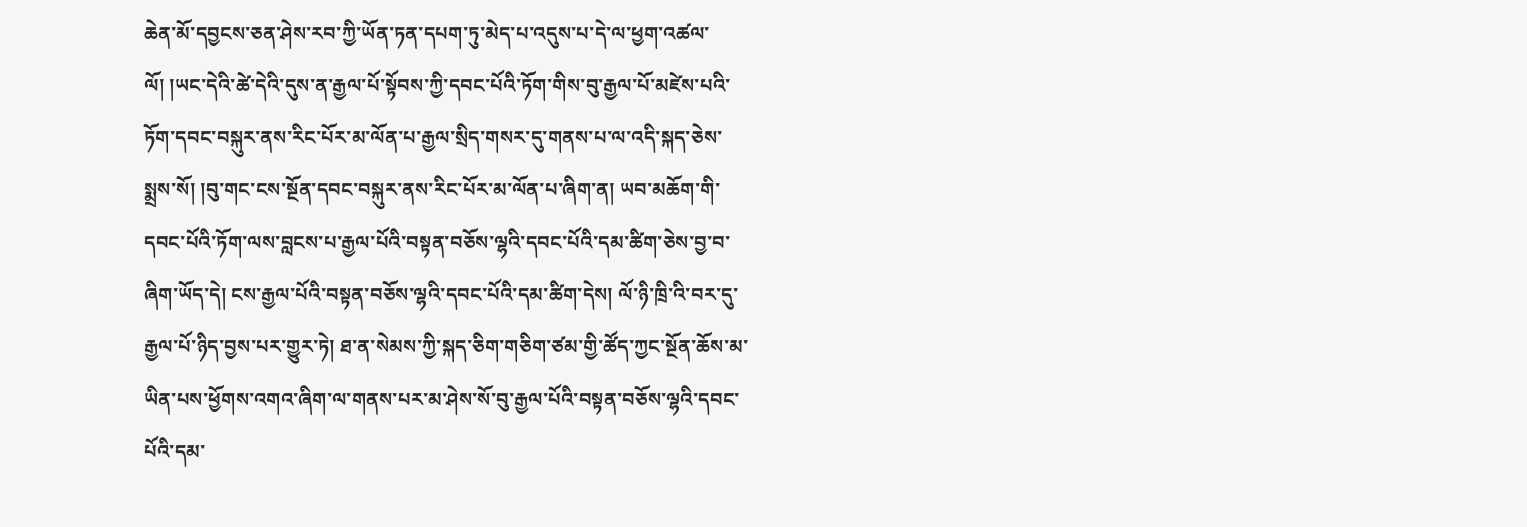ཆེན་མོ་དབྱངས་ཅན་ཤེས་རབ་ཀྱི་ཡོན་ཏན་དཔག་ཏུ་མེད་པ་འདུས་པ་དེ་ལ་ཕྱག་འཚལ་ལོ། །ཡང་དེའི་ཚེ་དེའི་དུས་ན་རྒྱལ་པོ་སྟོབས་ཀྱི་དབང་པོའི་ཏོག་གིས་བུ་རྒྱལ་པོ་མཛེས་པའི་ཏོག་དབང་བསྐུར་ནས་རིང་པོར་མ་ལོན་པ་རྒྱལ་སྲིད་གསར་དུ་གནས་པ་ལ་འདི་སྐད་ཅེས་སྨྲས་སོ། །བུ་གང་ངས་སྔོན་དབང་བསྐུར་ནས་རིང་པོར་མ་ལོན་པ་ཞིག་ན། ཡབ་མཆོག་གི་དབང་པོའི་ཏོག་ལས་བླངས་པ་རྒྱལ་པོའི་བསྟན་བཅོས་ལྷའི་དབང་པོའི་དམ་ཚིག་ཅེས་བྱ་བ་ཞིག་ཡོད་དེ། ངས་རྒྱལ་པོའི་བསྟན་བཅོས་ལྷའི་དབང་པོའི་དམ་ཚིག་དེས། ལོ་ཉི་ཁྲི་འི་བར་དུ་རྒྱལ་པོ་ཉིད་བྱས་པར་གྱུར་ཏེ། ཐ་ན་སེམས་ཀྱི་སྐད་ཅིག་གཅིག་ཙམ་གྱི་ཚོད་ཀྱང་སྔོན་ཆོས་མ་ཡིན་པས་ཕྱོགས་འགའ་ཞིག་ལ་གནས་པར་མ་ཤེས་སོ་བུ་རྒྱལ་པོའི་བསྟན་བཅོས་ལྷའི་དབང་པོའི་དམ་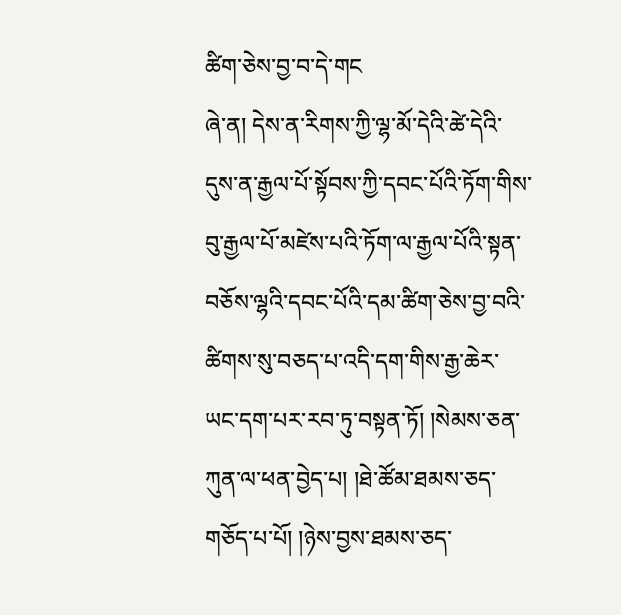ཚིག་ཅེས་བྱ་བ་དེ་གང
ཞེ་ན། དེས་ན་རིགས་ཀྱི་ལྷ་མོ་དེའི་ཚེ་དེའི་དུས་ན་རྒྱལ་པོ་སྟོབས་ཀྱི་དབང་པོའི་ཏོག་གིས་བུ་རྒྱལ་པོ་མཛེས་པའི་ཏོག་ལ་རྒྱལ་པོའི་སྟན་བཅོས་ལྷའི་དབང་པོའི་དམ་ཚིག་ཅེས་བྱ་བའི་ཚིགས་སུ་བཅད་པ་འདི་དག་གིས་རྒྱ་ཆེར་ཡང་དག་པར་རབ་ཏུ་བསྟན་ཏོ། །སེམས་ཅན་ཀུན་ལ་ཕན་བྱེད་པ། །ཐེ་ཚོམ་ཐམས་ཅད་གཅོད་པ་པོ། །ཉེས་བྱས་ཐམས་ཅད་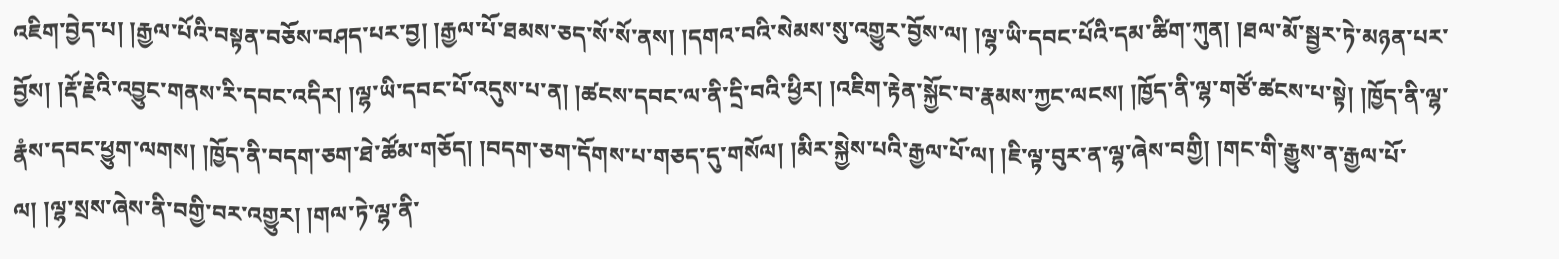འཇིག་བྱེད་པ། །རྒྱལ་པོའི་བསྟན་བཅོས་བཤད་པར་བྱ། །རྒྱལ་པོ་ཐམས་ཅད་སོ་སོ་ནས། །དགའ་བའི་སེམས་སུ་འགྱུར་བྱོས་ལ། །ལྷ་ཡི་དབང་པོའི་དམ་ཚིག་ཀུན། །ཐལ་མོ་སྦྱར་ཏེ་མཉན་པར་བྱོས། །རྡོ་རྗེའི་འབྱུང་གནས་རི་དབང་འདིར། །ལྷ་ཡི་དབང་པོ་འདུས་པ་ན། །ཚངས་དབང་ལ་ནི་དྲི་བའི་ཕྱིར། །འཇིག་རྟེན་སྐྱོང་བ་རྣམས་ཀྱང་ལངས། །ཁྱོད་ནི་ལྷ་གཙོ་ཚངས་པ་སྟེ། །ཁྱོད་ནི་ལྷ་རྣཾས་དབང་ཕྱུག་ལགས། །ཁྱོད་ནི་བདག་ཅག་ཐེ་ཚོམ་གཅོད། །བདག་ཅག་དོགས་པ་གཅད་དུ་གསོལ། །མིར་སྐྱེས་པའི་རྒྱལ་པོ་ལ། །ཇི་ལྟ་བུར་ན་ལྷ་ཞེས་བགྱི། །གང་གི་རྒྱུས་ན་རྒྱལ་པོ་ལ། །ལྷ་སྲས་ཞེས་ནི་བགྱི་བར་འགྱུར། །གལ་ཏེ་ལྷ་ནི་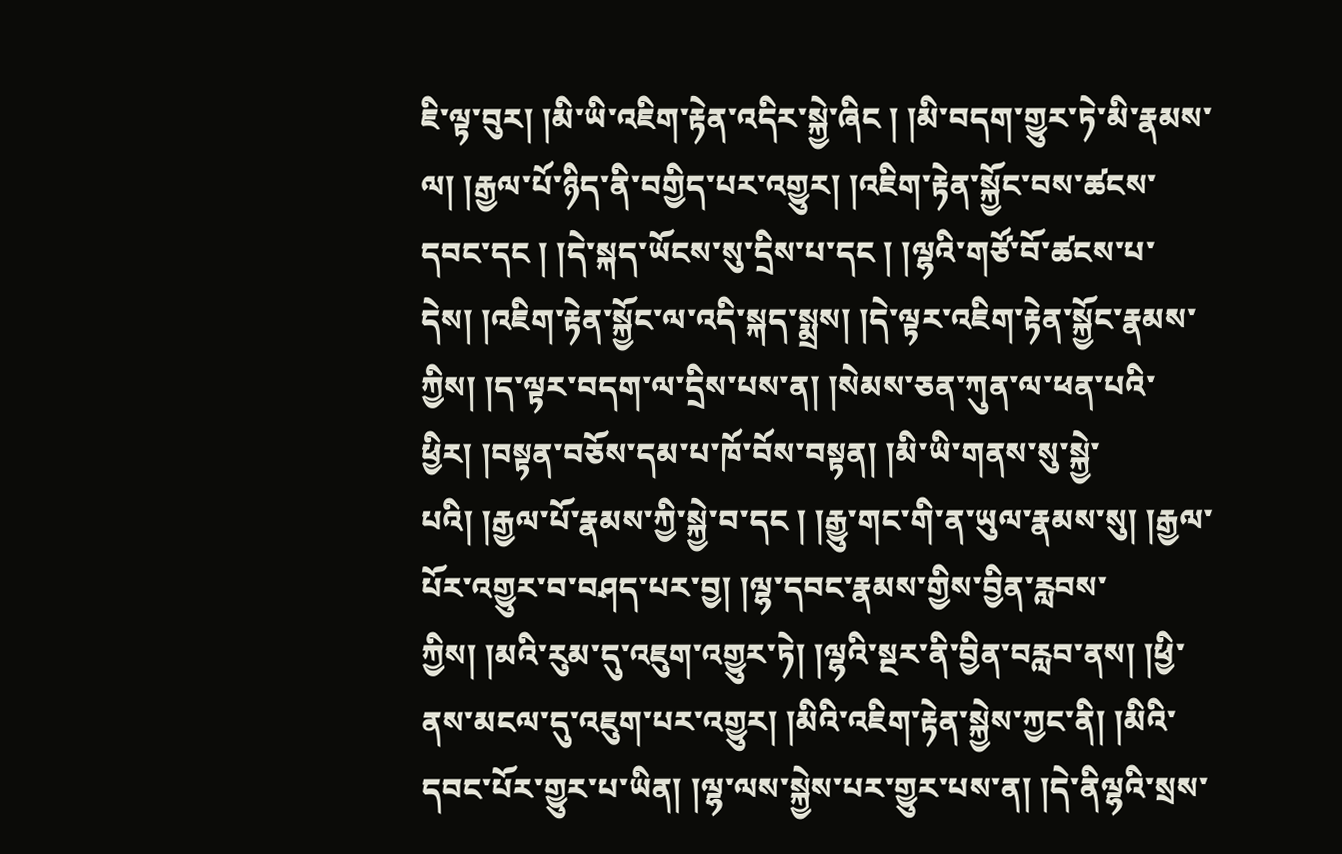ཇི་ལྟ་བུར། །མི་ཡི་འཇིག་རྟེན་འདིར་སྐྱེ་ཞིང ། །མི་བདག་གྱུར་ཏེ་མི་རྣམས་ལ། །རྒྱལ་པོ་ཉིད་ནི་བགྱིད་པར་འགྱུར། །འཇིག་རྟེན་སྐྱོང་བས་ཚངས་དབང་དང ། །དེ་སྐད་ཡོངས་སུ་དྲིས་པ་དང ། །ལྷའི་གཙོ་བོ་ཚངས་པ་དེས། །འཇིག་རྟེན་སྐྱོང་ལ་འདི་སྐད་སྨྲས། །དེ་ལྟར་འཇིག་རྟེན་སྐྱོང་རྣམས་ཀྱིས། །ད་ལྟར་བདག་ལ་དྲིས་པས་ན། །སེམས་ཅན་ཀུན་ལ་ཕན་པའི་ཕྱིར། །བསྟན་བཅོས་དམ་པ་ཁོ་བོས་བསྟན། །མི་ཡི་གནས་སུ་སྐྱེ་པའི། །རྒྱལ་པོ་རྣམས་ཀྱི་སྐྱེ་བ་དང ། །རྒྱུ་གང་གི་ན་ཡུལ་རྣམས་སུ། །རྒྱལ་པོར་འགྱུར་བ་བཤད་པར་བྱ། །ལྷ་དབང་རྣམས་གྱིས་བྱིན་རླབས་ཀྱིས། །མའི་རུམ་དུ་འཇུག་འགྱུར་ཏེ། །ལྷའི་སྔར་ནི་བྱིན་བརླབ་ནས། །ཕྱི་ནས་མངལ་དུ་འཇུག་པར་འགྱུར། །མིའི་འཇིག་རྟེན་སྐྱེས་ཀྱང་ནི། །མིའི་དབང་པོར་གྱུར་པ་ཡིན། །ལྷ་ལས་སྐྱེས་པར་གྱུར་པས་ན། །དེ་ནིལྷའི་སྲས་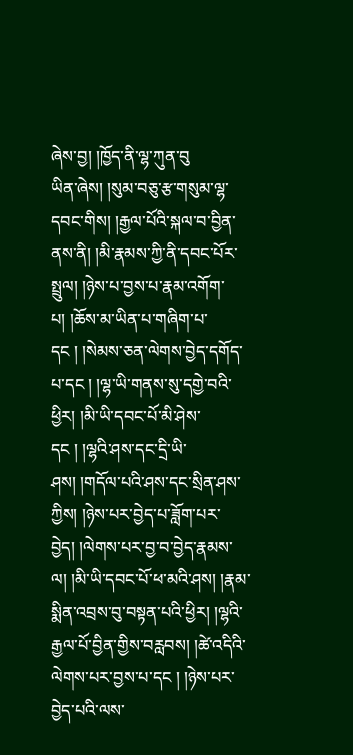ཞེས་བྱ། །ཁྱོད་ནི་ལྷ་ཀུན་བུ
ཡིན་ཞེས། །སུམ་བཅུ་རྩ་གསུམ་ལྷ་དབང་གིས། །རྒྱལ་པོའི་སྐལ་བ་བྱིན་ནས་ནི། །མི་རྣམས་ཀྱི་ནི་དབང་པོར་སྤྲུལ། །ཉེས་པ་བྱས་པ་རྣམ་འགོག་པ། །ཆོས་མ་ཡིན་པ་གཞིག་པ་དང ། །སེམས་ཅན་ལེགས་བྱེད་དགོད་པ་དང ། །ལྷ་ཡི་གནས་སུ་དགྱེ་བའི་ཕྱིར། །མི་ཡི་དབང་པོ་མི་ཤེས་དང ། །ལྷའི་ཤས་དང་དྲི་ཡི་ཤས། །གདོལ་པའི་ཤས་དང་སྲིན་ཤས་ཀྱིས། །ཉེས་པར་བྱེད་པ་ཟློག་པར་བྱེད། །ལེགས་པར་བྱ་བ་བྱེད་རྣམས་ལ། །མི་ཡི་དབང་པོ་ཕ་མའི་ཤས། །རྣམ་སྨིན་འབྲས་བུ་བསྟན་པའི་ཕྱིར། །ལྷའི་རྒྱལ་པོ་བྱིན་གྱིས་བརླབས། །ཚེ་འདིའི་ལེགས་པར་བྱས་པ་དང ། །ཉེས་པར་བྱེད་པའི་ལས་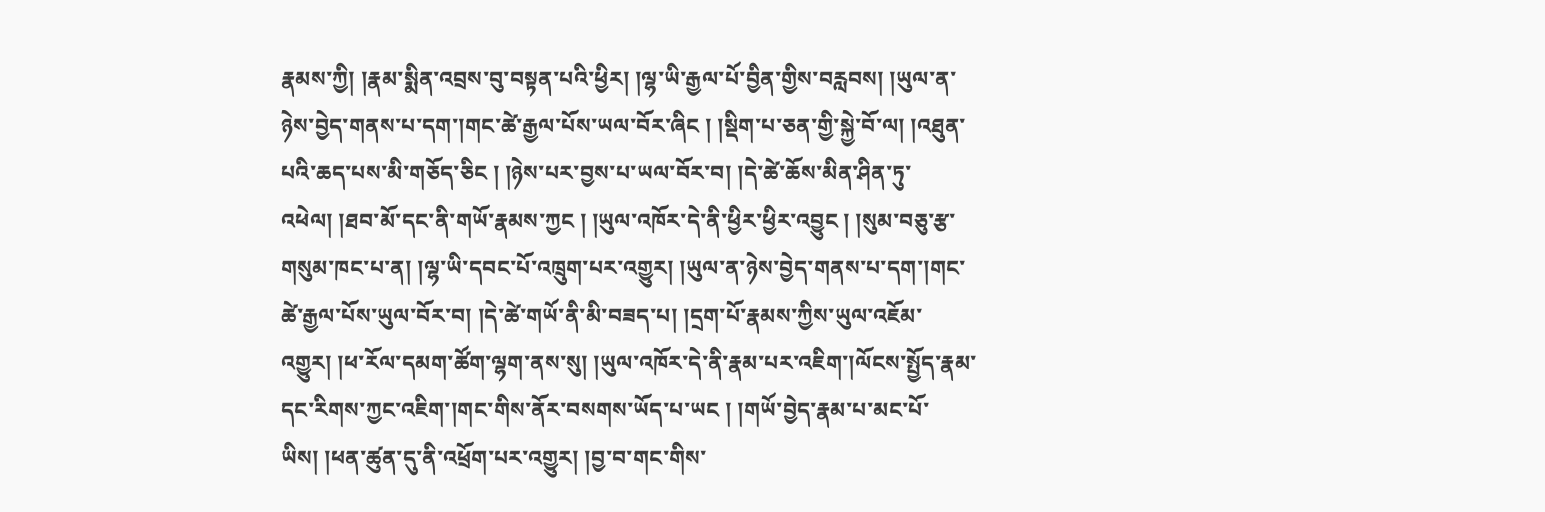རྣམས་ཀྱི། །རྣམ་སྨིན་འབྲས་བུ་བསྟན་པའི་ཕྱིར། །ལྷ་ཡི་རྒྱལ་པོ་བྱིན་གྱིས་བརླབས། །ཡུལ་ན་ཉེས་བྱེད་གནས་པ་དག་།གང་ཚེ་རྒྱལ་པོས་ཡལ་བོར་ཞིང ། །སྡིག་པ་ཅན་གྱི་སྐྱེ་བོ་ལ། །འཐུན་པའི་ཆད་པས་མི་གཅོད་ཅིང ། །ཉེས་པར་བྱས་པ་ཡལ་བོར་བ། །དེ་ཚེ་ཆོས་མིན་ཤིན་ཏུ་འཕེལ། །ཐབ་མོ་དང་ནི་གཡོ་རྣམས་ཀྱང ། །ཡུལ་འཁོར་དེ་ནི་ཕྱིར་ཕྱིར་འབྱུང ། །སུམ་བཅུ་རྩ་གསུམ་ཁང་པ་ན། །ལྷ་ཡི་དབང་པོ་འཁྲུག་པར་འགྱུར། །ཡུལ་ན་ཉེས་བྱེད་གནས་པ་དག་།གང་ཚེ་རྒྱལ་པོས་ཡུལ་བོར་བ། །དེ་ཚེ་གཡོ་ནི་མི་བཟད་པ། །དྲག་པོ་རྣམས་ཀྱིས་ཡུལ་འཇོམ་འགྱུར། །ཕ་རོལ་དམག་ཚོག་ལྷག་ནས་སུ། །ཡུལ་འཁོར་དེ་ནི་རྣམ་པར་འཇིག་།ལོངས་སྤྱོད་རྣམ་དང་རིགས་ཀྱང་འཇིག་།གང་གིས་ནོར་བསགས་ཡོད་པ་ཡང ། །གཡོ་བྱེད་རྣམ་པ་མང་པོ་ཡིས། །ཕན་ཚུན་དུ་ནི་འཕྲོག་པར་འགྱུར། །བྱ་བ་གང་གིས་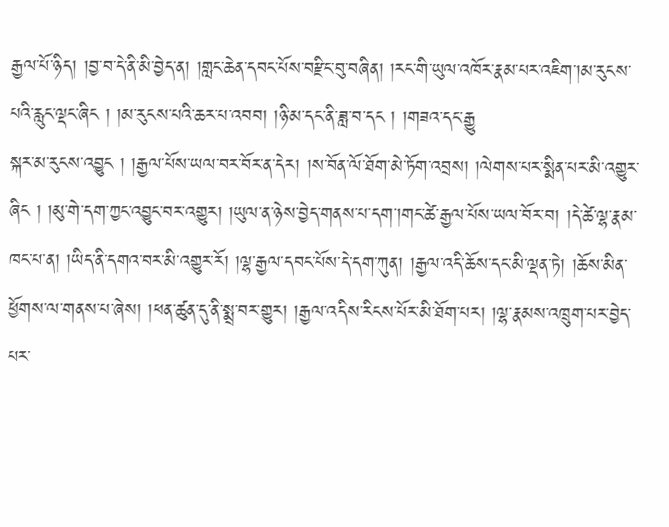རྒྱལ་པོ་ཉིད། །བྱ་བ་དེ་ནི་མི་བྱེད་ན། །གླང་ཆེན་དབང་པོས་བརྫིང་བུ་བཞིན། །རང་གི་ཡུལ་འཁོར་རྣམ་པར་འཇིག་།མ་རུངས་པའི་རླུང་ལྡང་ཞིང ། །མ་རུངས་པའི་ཆར་པ་འབབ། །ཉི་མ་དང་ནི་ཟླ་བ་དང ། །གཟའ་དང་རྒྱུ
སྐར་མ་རུངས་འབྱུང ། །རྒྱལ་པོས་ཡལ་བར་བོར་ན་དེར། །ས་བོན་ལོ་ཐོག་མེ་ཏོག་འབྲས། །ལེགས་པར་སྨིན་པར་མི་འགྱུར་ཞིང ། །མུ་གེ་དག་ཀྱང་འབྱུང་བར་འགྱུར། །ཡུལ་ན་ཉེས་བྱེད་གནས་པ་དག་།གང་ཚེ་རྒྱལ་པོས་ཡལ་བོར་བ། །དེ་ཚེ་ལྷ་རྣམ་ཁང་པ་ན། །ཡིད་ནི་དགའ་བར་མི་འགྱུར་རོ། །ལྷ་རྒྱལ་དབང་པོས་དེ་དག་ཀུན། །རྒྱལ་འདི་ཆོས་དང་མི་ལྡན་ཏེ། །ཆོས་མིན་ཕྱོགས་ལ་གནས་པ་ཞེས། །ཕན་ཚུན་དུ་ནི་སྨྲ་བར་གྱུར། །རྒྱལ་འདིས་རིངས་པོར་མི་ཐོག་པར། །ལྷ་རྣམས་འཁྲུག་པར་བྱེད་པར་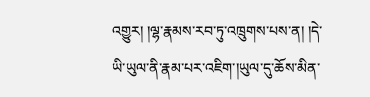འགྱུར། །ལྷ་རྣམས་རབ་ཏུ་འཁྲུགས་པས་ན། །དེ་ཡི་ཡུལ་ནི་རྣམ་པར་འཇིག་།ཡུལ་དུ་ཆོས་མིན་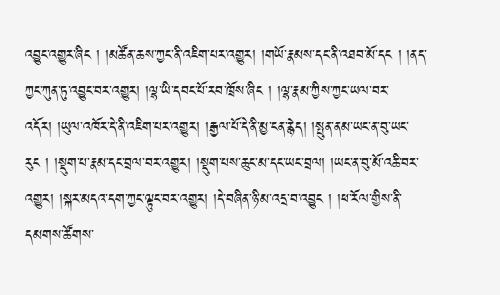འབྱུང་འགྱུར་ཞིང ། །མཚོན་ཆས་ཀྱང་ནི་འཇིག་པར་འགྱུར། །གཡོ་རྣམས་དང་ནི་འཐབ་མོ་དང ། །ནད་ཀྱང་ཀུན་ཏུ་འབྱུང་བར་འགྱུར། །ལྷ་ཡི་དབང་པོ་རབ་ཁྲོས་ཞིང ། །ལྷ་རྣམ་ཀྱིས་ཀྱང་ཡལ་བར་འདོར། །ཡུལ་འཁོར་དེ་ནི་འཇིག་པར་འགྱུར། །རྒྱལ་པོ་དེ་ནི་མྱ་ངན་རྙེད། །སྤུན་ནམ་ཡང་ན་བུ་ཡང་རུང ། །སྡུག་པ་རྣམ་དང་བྲལ་བར་འགྱུར། །སྡུག་པས་ཆུང་མ་དང་ཡང་བྲལ། །ཡང་ན་བུ་མོ་འཆི་བར་འགྱུར། །སྐར་མདའ་དག་ཀྱང་ལྟུང་བར་འགྱུར། །དེ་བཞིན་ཉི་མ་འདྲ་བ་འབྱུང ། །ཕ་རོལ་གྱིས་ནི་དམགས་ཚོགས་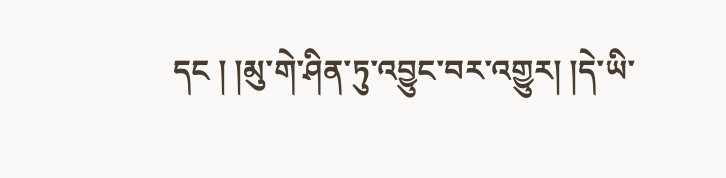དང ། །མུ་གེ་ཤིན་ཏུ་འབྱུང་བར་འགྱུར། །དེ་ཡི་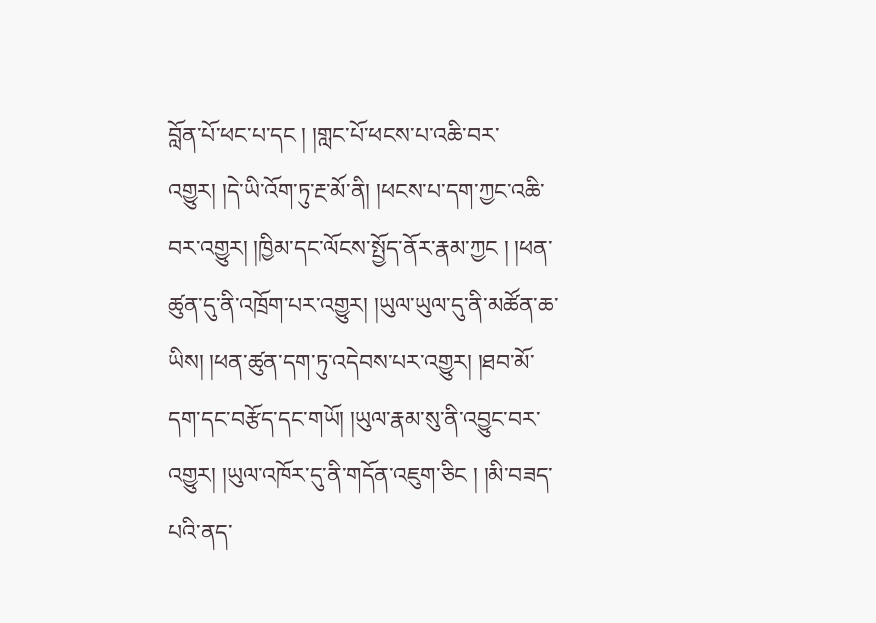བློན་པོ་ཕང་པ་དང ། །གླང་པོ་ཕངས་པ་འཆི་བར་འགྱུར། །དེ་ཡི་འོག་ཏུ་རྔ་མོ་ནི། །ཕངས་པ་དག་ཀྱང་འཆི་བར་འགྱུར། །ཁྱིམ་དང་ལོངས་སྤྱོད་ནོར་རྣམ་ཀྱང ། །ཕན་ཚུན་དུ་ནི་འཁྲོག་པར་འགྱུར། །ཡུལ་ཡུལ་དུ་ནི་མཚོན་ཆ་ཡིས། །ཕན་ཚུན་དག་ཏུ་འདེབས་པར་འགྱུར། །ཐབ་མོ་དག་དང་བརྩོད་དང་གཡོ། །ཡུལ་རྣམ་སུ་ནི་འབྱུང་བར་འགྱུར། །ཡུལ་འཁོར་དུ་ནི་གདོན་འཇུག་ཅིང ། །མི་བཟད་པའི་ནད་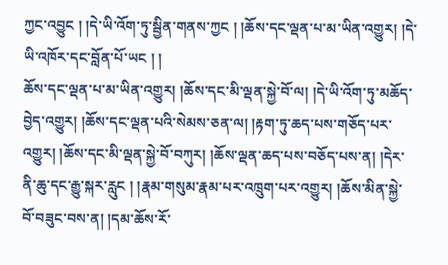ཀྱང་འབྱུང ། །དེ་ཡི་འོག་ཏུ་སྦྱིན་གནས་ཀྱང ། །ཆོས་དང་ལྡན་པ་མ་ཡིན་འགྱུར། །དེ་ཡི་འཁོར་དང་བློན་པོ་ཡང ། །
ཆོས་དང་ལྡན་པ་མ་ཡིན་འགྱུར། །ཆོས་དང་མི་ལྡན་སྐྱེ་བོ་ལ། །དེ་ཡི་འོག་ཏུ་མཆོད་བྱེད་འགྱུར། །ཆོས་དང་ལྡན་པའི་སེམས་ཅན་ལ། །རྟག་ཏུ་ཆད་པས་གཅོད་པར་འགྱུར། །ཆོས་དང་མི་ལྡན་སྐྱེ་བོ་བཀུར། །ཆོས་ལྡན་ཆད་པས་བཅོད་པས་ན། །དེར་ནི་ཆུ་དང་རྒྱུ་སྐར་རླུང ། །རྣམ་གསུམ་རྣམ་པར་འཁྲུག་པར་འགྱུར། །ཆོས་མིན་སྐྱེ་བོ་བཟུང་བས་ན། །དམ་ཆོས་རོ་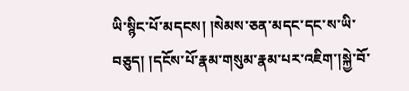ཡི་སྙིང་པོ་མདངས། །སེམས་ཅན་མདང་དང་ས་ཡི་བཅུད། །དངོས་པོ་རྣམ་གསུམ་རྣམ་པར་འཇིག་།སྐྱེ་བོ་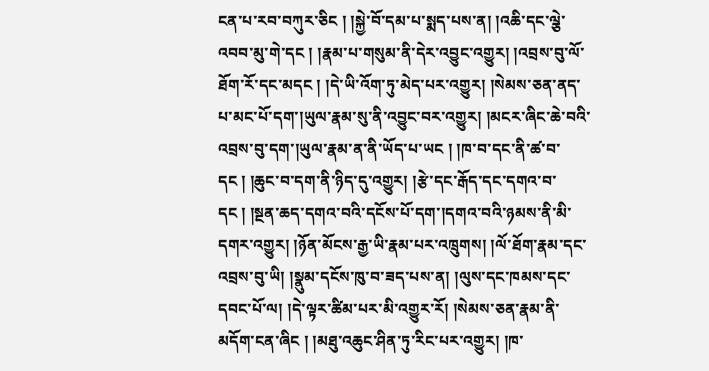ངན་པ་རབ་བཀུར་ཅིང ། །སྐྱེ་བོ་དམ་པ་སྨད་པས་ན། །འཆི་དང་ལྕེ་འབབ་མུ་གེ་དང ། །རྣམ་པ་གསུམ་ནི་དེར་འབྱུང་འགྱུར། །འབྲས་བུ་ལོ་ཐོག་རོ་དང་མདང ། །དེ་ཡི་འོག་ཏུ་མེད་པར་འགྱུར། །སེམས་ཅན་ནད་པ་མང་པོ་དག་།ཡུལ་རྣམ་སུ་ནི་འབྱུང་བར་འགྱུར། །མངར་ཞིང་ཆེ་བའི་འབྲས་བུ་དག་།ཡུལ་རྣམ་ན་ནི་ཡོད་པ་ཡང ། །ཁ་བ་དང་ནི་ཚ་བ་དང ། །ཆུང་བ་དག་ནི་ཉིད་དུ་འགྱུར། །རྩེ་དང་རྒོད་དང་དགའ་བ་དང ། །སྔན་ཆད་དགའ་བའི་དངོས་པོ་དག་།དགའ་བའི་ཉམས་ནི་མི་དགར་འགྱུར། །ཉོན་མོངས་རྒྱ་ཡི་རྣམ་པར་འཁྲུགས། །ལོ་ཐོག་རྣམ་དང་འབྲས་བུ་ཡི། །སྣུམ་དངོས་ཁུ་བ་ཟད་པས་ན། །ལུས་དང་ཁམས་དང་དབང་པོ་ལ། །དེ་ལྟར་ཚིམ་པར་མི་འགྱུར་རོ། །སེམས་ཅན་རྣམ་ནི་མདོག་ངན་ཞིང ། །མཐུ་འཆུང་ཤིན་ཏུ་རིང་པར་འགྱུར། །ཁ་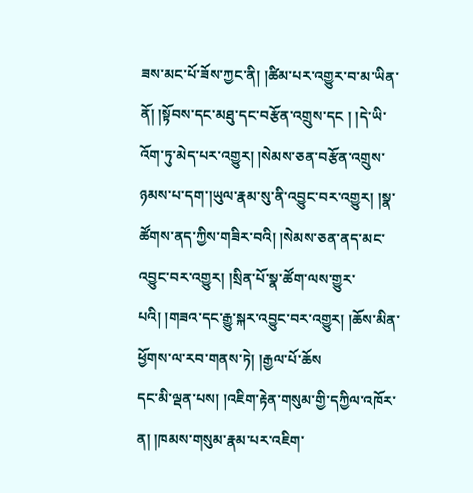ཟས་མང་པོ་ཟོས་ཀྱང་ནི། །ཚིམ་པར་འགྱུར་བ་མ་ཡིན་ནོ། །སྟོབས་དང་མཐུ་དང་བརྩོན་འགྲུས་དང ། །དེ་ཡི་འོག་ཏུ་མེད་པར་འགྱུར། །སེམས་ཅན་བརྩོན་འགྲུས་ཉམས་པ་དག་།ཡུལ་རྣམ་སུ་ནི་འབྱུང་བར་འགྱུར། །སྣ་ཚོགས་ནད་ཀྱིས་གཟིར་བའི། །སེམས་ཅན་ནད་མང་འབྱུང་བར་འགྱུར། །སྲིན་པོ་སྣ་ཚོག་ལས་གྱུར་པའི། །གཟའ་དང་རྒྱུ་སྐར་འབྱུང་བར་འགྱུར། །ཆོས་མིན་ཕྱོགས་ལ་རབ་གནས་ཏེ། །རྒྱལ་པོ་ཆོས
དང་མི་ལྡན་པས། །འཇིག་རྟེན་གསུམ་གྱི་དཀྱིལ་འཁོར་ན། །ཁམས་གསུམ་རྣམ་པར་འཇིག་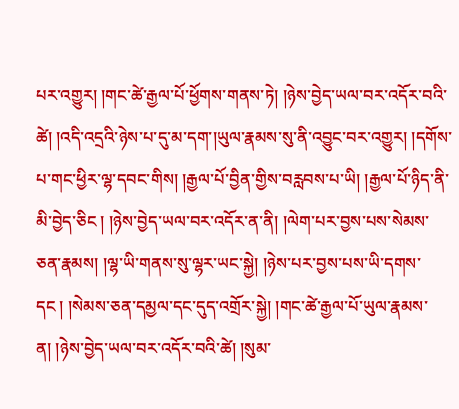པར་འགྱུར། །གང་ཚེ་རྒྱལ་པོ་ཕྱོགས་གནས་ཏེ། །ཉེས་བྱེད་ཡལ་བར་འདོར་བའི་ཚེ། །འདི་འདྲའི་ཉེས་པ་དུ་མ་དག་།ཡུལ་རྣམས་སུ་ནི་འབྱུང་བར་འགྱུར། །དགོས་པ་གང་ཕྱིར་ལྷ་དབང་གིས། །རྒྱལ་པོ་བྱིན་གྱིས་བརླབས་པ་ཡི། །རྒྱལ་པོ་ཉིད་ནི་མི་བྱེད་ཅིང ། །ཉེས་བྱེད་ཡལ་བར་འདོར་ན་ནི། །ལེག་པར་བྱས་པས་སེམས་ཅན་རྣམས། །ལྷ་ཡི་གནས་སུ་ལྷར་ཡང་སྐྱེ། །ཉེས་པར་བྱས་པས་ཡི་དགས་དང ། །སེམས་ཅན་དམྱལ་དང་དུད་འགྲོར་སྐྱེ། །གང་ཚེ་རྒྱལ་པོ་ཡུལ་རྣམས་ན། །ཉེས་བྱེད་ཡལ་བར་འདོར་བའི་ཚེ། །སུམ་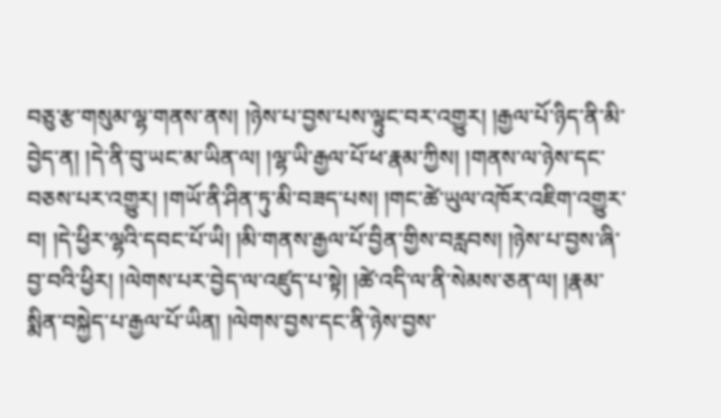བཅུ་རྩ་གསུམ་ལྷ་གནས་ནས། །ཉེས་པ་བྱས་པས་ལྟུང་བར་འགྱུར། །རྒྱལ་པོ་ཉིད་ནི་མི་བྱེད་ན། །དེ་ནི་བུ་ཡང་མ་ཡིན་ལ། །ལྷ་ཡི་རྒྱལ་པོ་ཕ་རྣམ་ཀྱིས། །གནས་ལ་ཉེས་དང་བཅས་པར་འགྱུར། །གཡོ་ནི་ཤིན་ཏུ་མི་བཟད་པས། །གང་ཚེ་ཡུལ་འཁོར་འཇིག་འགྱུར་བ། །དེ་ཕྱིར་ལྷའི་དབང་པོ་ཡི། །མི་གནས་རྒྱལ་པོ་བྱིན་གྱིས་བརླབས། །ཉེས་པ་བྱས་ཞི་བྱ་བའི་ཕྱིར། །ལེགས་པར་བྱེད་ལ་འཛུད་པ་སྟེ། །ཚེ་འདི་ལ་ནི་སེམས་ཅན་ལ། །རྣམ་སྨིན་བསྐྱེད་པ་རྒྱལ་པོ་ཡིན། །ལེགས་བྱས་དང་ནི་ཉེས་བྱས་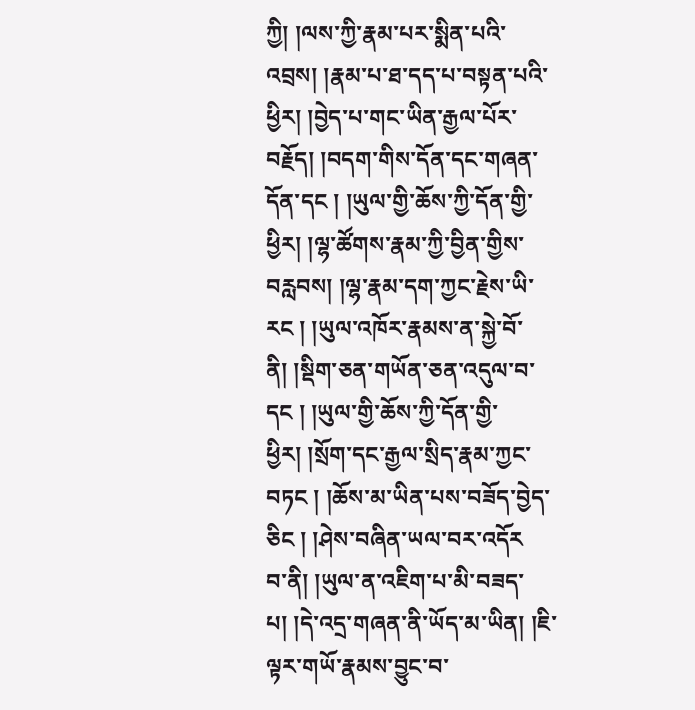ཀྱི། །ལས་ཀྱི་རྣམ་པར་སྨིན་པའི་འབྲས། །རྣམ་པ་ཐ་དད་པ་བསྟན་པའི་ཕྱིར། །བྱེད་པ་གང་ཡིན་རྒྱལ་པོར་བརྗོད། །བདག་གིས་དོན་དང་གཞན་དོན་དང ། །ཡུལ་གྱི་ཆོས་ཀྱི་དོན་གྱི་ཕྱིར། །ལྷ་ཚོགས་རྣམ་ཀྱི་བྱིན་གྱིས་བརླབས། །ལྷ་རྣམ་དག་ཀྱང་རྗེས་ཡི་རང ། །ཡུལ་འཁོར་རྣམས་ན་སྐྱེ་བོ་ནི། །སྡིག་ཅན་གཡོན་ཅན་འདུལ་བ་དང ། །ཡུལ་གྱི་ཆོས་ཀྱི་དོན་གྱི་ཕྱིར། །སྲོག་དང་རྒྱལ་སྲིད་རྣམ་ཀྱང་བཏང ། །ཆོས་མ་ཡིན་པས་བཟོད་བྱེད་ཅིང ། །ཤེས་བཞིན་ཡལ་བར་འདོར
བ་ནི། །ཡུལ་ན་འཇིག་པ་མི་བཟད་པ། །དེ་འདྲ་གཞན་ནི་ཡོད་མ་ཡིན། །ཇི་ལྟར་གཡོ་རྣམས་བྱུང་བ་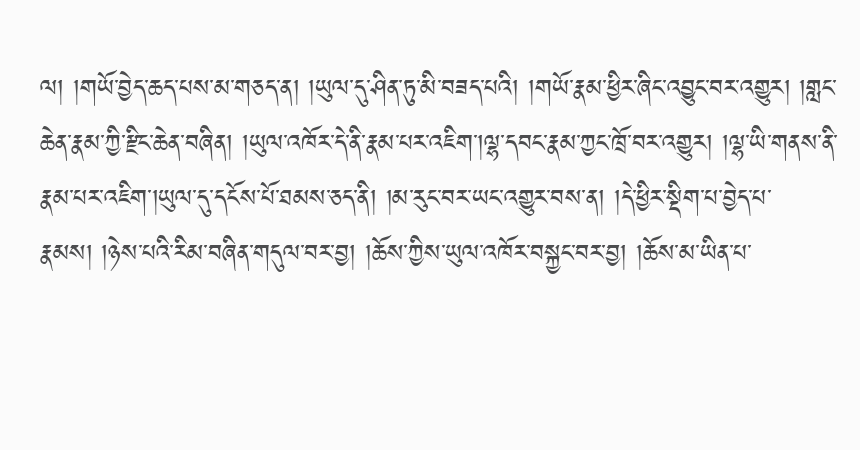ལ། །གཡོ་བྱེད་ཆད་པས་མ་གཅད་ན། །ཡུལ་དུ་ཤིན་ཏུ་མི་བཟད་པའི། །གཡོ་རྣམ་ཕྱིར་ཞིང་འབྱུང་བར་འགྱུར། །གླང་ཆེན་རྣམ་ཀྱི་རྫིང་ཆེན་བཞིན། །ཡུལ་འཁོར་དེ་ནི་རྣམ་པར་འཇིག་།ལྷ་དབང་རྣམ་ཀྱང་ཁྲོ་བར་འགྱུར། །ལྷ་ཡི་གནས་ནི་རྣམ་པར་འཇིག་།ཡུལ་དུ་དངོས་པོ་ཐམས་ཅད་ནི། །མ་རུང་བར་ཡང་འགྱུར་བས་ན། །དེ་ཕྱིར་སྡིག་པ་བྱེད་པ་རྣམས། །ཉེས་པའི་རིམ་བཞིན་གདུལ་བར་བྱ། །ཆོས་ཀྱིས་ཡུལ་འཁོར་བསྐྱང་བར་བྱ། །ཆོས་མ་ཡིན་པ་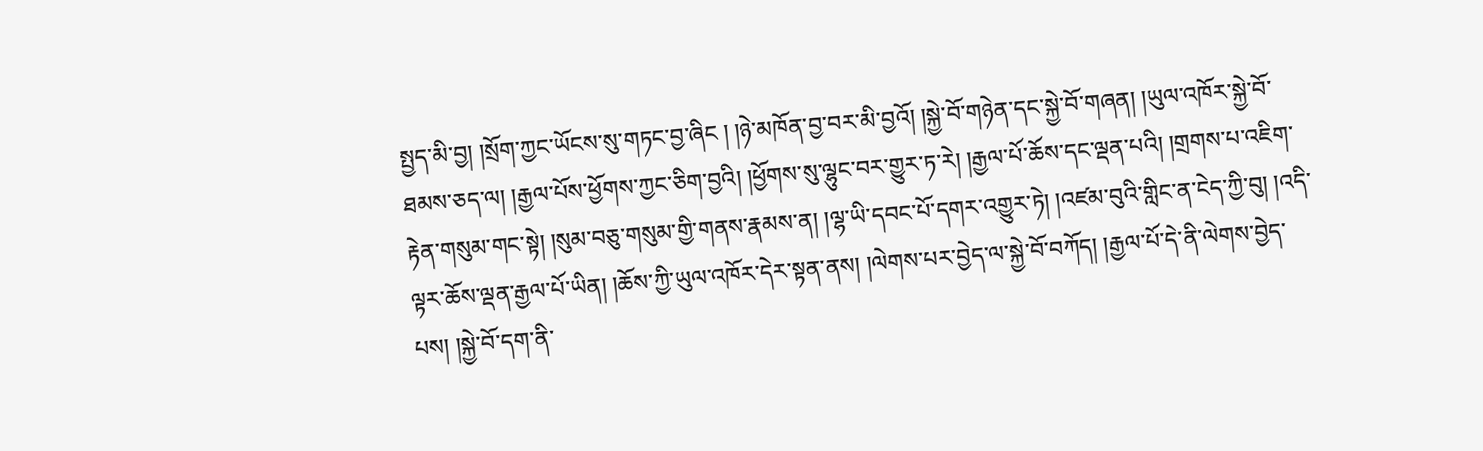སྤྱད་མི་བྱ། །སྲོག་ཀྱང་ཡོངས་སུ་གཏང་བྱ་ཞིང ། །ཉེ་མཁོན་བྱ་བར་མི་བྱའོ། །སྐྱེ་བོ་གཉེན་དང་སྐྱེ་བོ་གཞན། །ཡུལ་འཁོར་སྐྱེ་བོ་ཐམས་ཅད་ལ། །རྒྱལ་པོས་ཕྱོགས་ཀྱང་ཅིག་བྱའི། །ཕྱོགས་སུ་ལྷུང་བར་གྱུར་ཏ་རེ། །རྒྱལ་པོ་ཆོས་དང་ལྡན་པའི། །གྲགས་པ་འཇིག་རྟེན་གསུམ་གང་སྟེ། །སུམ་བཅུ་གསུམ་གྱི་གནས་རྣམས་ན། །ལྷ་ཡི་དབང་པོ་དགར་འགྱུར་ཏེ། །འཛམ་བུའི་གླིང་ན་ངེད་ཀྱི་བུ། །འདི་ལྟར་ཆོས་ལྡན་རྒྱལ་པོ་ཡིན། །ཆོས་ཀྱི་ཡུལ་འཁོར་དེར་སྟན་ནས། །ལེགས་པར་བྱེད་ལ་སྐྱེ་བོ་བཀོད། །རྒྱལ་པོ་དེ་ནི་ལེགས་བྱེད་པས། །སྐྱེ་བོ་དག་ནི་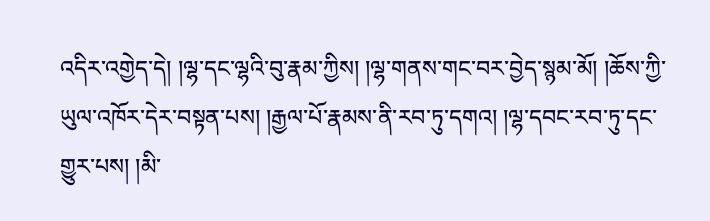འདིར་འགྱེད་དེ། །ལྷ་དང་ལྷའི་བུ་རྣམ་ཀྱིས། །ལྷ་གནས་གང་བར་བྱེད་སྙམ་མོ། །ཆོས་ཀྱི་ཡུལ་འཁོར་དེར་བསྟན་པས། །རྒྱལ་པོ་རྣམས་ནི་རབ་ཏུ་དགའ། །ལྷ་དབང་རབ་ཏུ་དང་གྱུར་པས། །མི་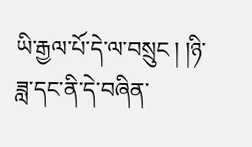ཡི་རྒྱལ་པོ་དེ་ལ་བསྲུང ། །ཉི་ཟླ་དང་ནི་དེ་བཞིན་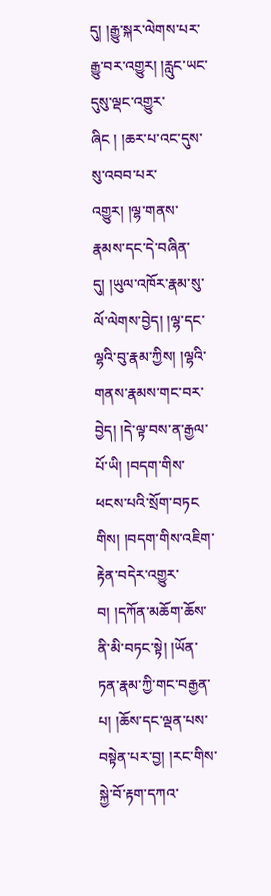དུ། །རྒྱུ་སྐར་ལེགས་པར་རྒྱུ་བར་འགྱུར། །རླུང་ཡང་དུསུ་ལྡང་འགྱུར་ཞིང ། །ཆར་པ་འང་དུས་སུ་འབབ་པར་འགྱུར། །ལྷ་གནས་རྣམས་དང་དེ་བཞིན་དུ། །ཡུལ་འཁོར་རྣམ་སུ་ལོ་ལེགས་བྱེད། །ལྷ་དང་ལྷའི་བུ་རྣམ་ཀྱིས། །ལྷའི་གནས་རྣམས་གང་བར་བྱེད། །དེ་ལྟ་བས་ན་རྒྱལ་པོ་ཡི། །བདག་གིས་ཕངས་པའི་སྲོག་བཏང
གིས། །བདག་གིས་འཇིག་རྟེན་བདེར་འགྱུར་བ། །དཀོན་མཆོག་ཆོས་ནི་མི་བཏང་སྟེ། །ཡོན་ཏན་རྣམ་ཀྱི་གང་བརྒྱན་པ། །ཆོས་དང་ལྡན་པས་བསྟེན་པར་བྱ། །རང་གིས་སྐྱེ་བོ་རྟག་དཀའ་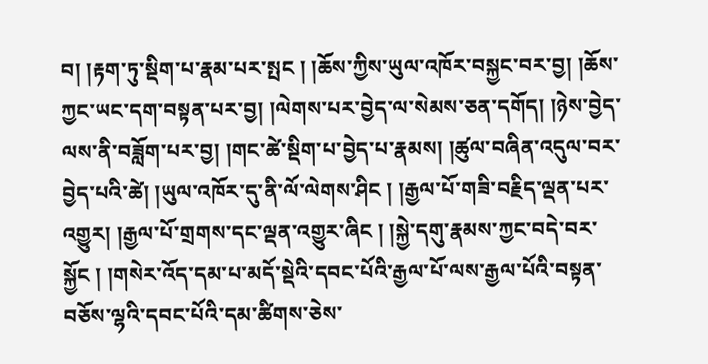བ། །རྟག་ཏུ་སྡིག་པ་རྣམ་པར་སྤང ། །ཆོས་ཀྱིས་ཡུལ་འཁོར་བསྐྱང་བར་བྱ། །ཆོས་ཀྱང་ཡང་དག་བསྟན་པར་བྱ། །ལེགས་པར་བྱེད་ལ་སེམས་ཅན་དགོད། །ཉེས་བྱེད་ལས་ནི་བཟློག་པར་བྱ། །གང་ཚེ་སྡིག་པ་བྱེད་པ་རྣམས། །ཚུལ་བཞིན་འདུལ་བར་བྱེད་པའི་ཚེ། །ཡུལ་འཁོར་དུ་ནི་ལོ་ལེགས་ཤིང ། །རྒྱལ་པོ་གཟི་བརྗིད་ལྡན་པར་འགྱུར། །རྒྱལ་པོ་གྲགས་དང་ལྡན་འགྱུར་ཞིང ། །སྐྱེ་དགུ་རྣམས་ཀྱང་བདེ་བར་སྐྱོང ། །གསེར་འོད་དམ་པ་མདོ་སྡེའི་དབང་པོའི་རྒྱལ་པོ་ལས་རྒྱལ་པོའི་བསྟན་བཅོས་ལྷའི་དབང་པོའི་དམ་ཚིགས་ཅེས་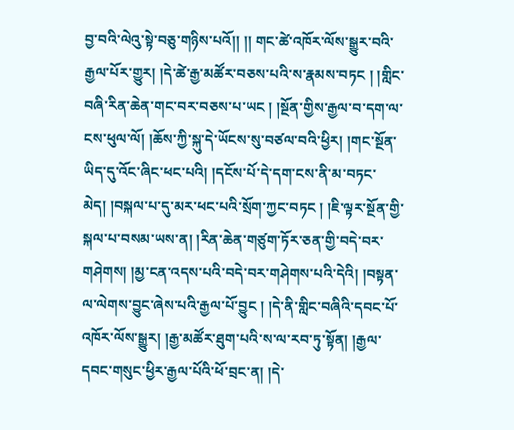བྱ་བའི་ལེའུ་སྟེ་བཅུ་གཉིས་པའོ།། །། གང་ཚེ་འཁོར་ལོས་སྒྱུར་བའི་རྒྱལ་པོར་གྱུར། །དེ་ཚེ་རྒྱ་མཚོར་བཅས་པའི་ས་རྣམས་བཏང ། །གླིང་བཞི་རིན་ཆེན་གང་བར་བཅས་པ་ཡང ། །སྔོན་གྱིས་རྒྱལ་བ་དག་ལ་ངས་ཕུལ་ལོ། །ཆོས་ཀྱི་སྐུ་དེ་ཡོངས་སུ་བཙལ་བའི་ཕྱིར། །གང་སྔོན་ཡིད་དུ་འོང་ཞིང་ཕང་པའི། །དངོས་པོ་དེ་དག་ངས་ནི་མ་བཏང་མེད། །བསྐལ་པ་དུ་མར་ཕང་པའི་སྲོག་ཀྱང་བཏང ། །ཇི་ལྟར་སྔོན་གྱི་སྐལ་པ་བསམ་ཡས་ན། །རིན་ཆེན་གཙུག་ཏོར་ཅན་གྱི་བདེ་བར་གཤེགས། །མྱ་ངན་འདས་པའི་བདེ་བར་གཤེགས་པའི་དེའི། །བསྟན་ལ་ལེགས་བྱུང་ཞེས་པའི་རྒྱལ་པོ་བྱུང ། །དེ་ནི་གླིང་བཞིའི་དབང་པོ་འཁོར་ལོས་སྒྱུར། །རྒྱ་མཚོར་ཐུག་པའི་ས་ལ་རབ་ཏུ་སྟོན། །རྒྱལ་དབང་གསུང་ཕྱིར་རྒྱལ་པོའི་ཕོ་བྲང་ན། །དེ་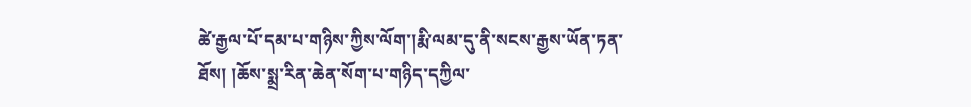ཚེ་རྒྱལ་པོ་དམ་པ་གཉིས་ཀྱིས་ལོག་།རྨི་ལམ་དུ་ནི་སངས་རྒྱས་ཡོན་ཏན་ཐོས། །ཆོས་སྨྲ་རིན་ཆེན་སོག་པ་གཉིད་དཀྱིལ་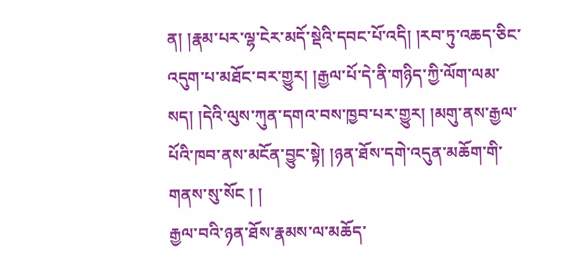ན། །རྣམ་པར་ལྷ་ངེར་མདོ་སྡེའི་དབང་པོ་འདི། །རབ་ཏུ་འཆད་ཅིང་འདུག་པ་མཐོང་བར་གྱུར། །རྒྱལ་པོ་དེ་ནི་གཉིད་ཀྱི་ལོག་ལམ་སད། །དེའི་ལུས་ཀུན་དགའ་བས་ཁྱབ་པར་གྱུར། །མགུ་ནས་རྒྱལ་པོའི་ཁབ་ནས་མངོན་བྱུང་སྟེ། །ཉན་ཐོས་དགེ་འདུན་མཆོག་གི་གནས་སུ་སོང ། །
རྒྱལ་བའི་ཉན་ཐོས་རྣམས་ལ་མཆོད་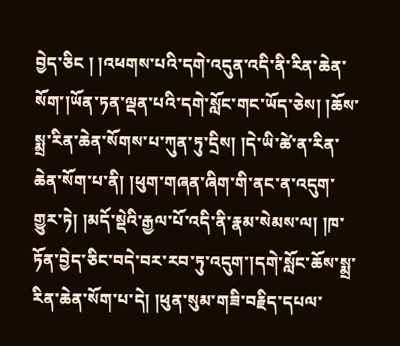བྱེད་ཅིང ། །འཕགས་པའི་དགེ་འདུན་འདི་ནི་རིན་ཆེན་སོག་།ཡོན་ཏན་ལྡན་པའི་དགེ་སློང་གང་ཡོད་ཅེས། །ཆོས་སྨྲ་རིན་ཆེན་སོགས་པ་ཀུན་ཏུ་དྲིས། །དེ་ཡི་ཚེ་ན་རིན་ཆེན་སོག་པ་ནི། །ཕུག་གཞན་ཞིག་གི་ནང་ན་འདུག་གྱུར་ཏེ། །མདོ་སྡེའི་རྒྱལ་པོ་འདི་ནི་རྣམ་སེམས་ལ། །ཁ་ཏོན་བྱེད་ཅིང་བདེ་བར་རབ་ཏུ་འདུག་།དགེ་སློང་ཆོས་སྨྲ་རིན་ཆེན་སོག་པ་དེ། །ཕུན་སུམ་གཟི་བརྗིད་དཔལ་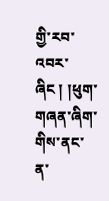གྱི་རབ་འབར་ཞིང ། །ཕུག་གཞན་ཞིག་གིས་ནང་ན་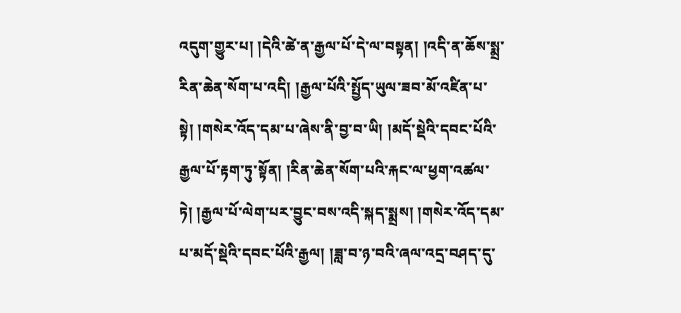འདུག་གྱུར་པ། །དེའི་ཚེ་ན་རྒྱལ་པོ་དེ་ལ་བསྟན། །འདི་ན་ཆོས་སྨྲ་རིན་ཆེན་སོག་པ་འདི། །རྒྱལ་པོའི་སྤྱོད་ཡུལ་ཟབ་མོ་འཛིན་པ་སྟེ། །གསེར་འོད་དམ་པ་ཞེས་ནི་བྱ་བ་ཡི། །མདོ་སྡེའི་དབང་པོའི་རྒྱལ་པོ་རྟག་ཏུ་སྟོན། །རིན་ཆེན་སོག་པའི་རྐང་ལ་ཕྱག་འཚལ་ཏེ། །རྒྱལ་པོ་ལེག་པར་བྱུང་བས་འདི་སྐད་སྨྲས། །གསེར་འོད་དམ་པ་མདོ་སྡེའི་དབང་པོའི་རྒྱལ། །ཟླ་བ་ཉ་བའི་ཞལ་འདྲ་བཤད་དུ་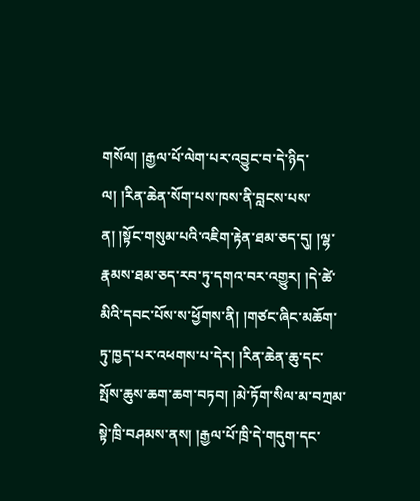གསོལ། །རྒྱལ་པོ་ལེག་པར་འབྱུང་བ་དེ་ཉིད་ལ། །རིན་ཆེན་སོག་པས་ཁས་ནི་བླངས་པས་ན། །སྟོང་གསུམ་པའི་འཇིག་རྟེན་ཐམ་ཅད་དུ། །ལྷ་རྣམས་ཐམ་ཅད་རབ་ཏུ་དགའ་བར་འགྱུར། །དེ་ཚེ་མིའི་དབང་པོས་ས་ཕྱོགས་ནི། །གཙང་ཞིང་མཆོག་ཏུ་ཁྱད་པར་འཕགས་པ་དེར། །རིན་ཆེན་ཆུ་དང་སྤོས་ཆུས་ཆག་ཆག་བཏབ། །མེ་ཏོག་སིལ་མ་བཀྲམ་སྟེ་ཁྲི་བཤམས་ནས། །རྒྱལ་པོ་ཁྲི་དེ་གདུག་དང་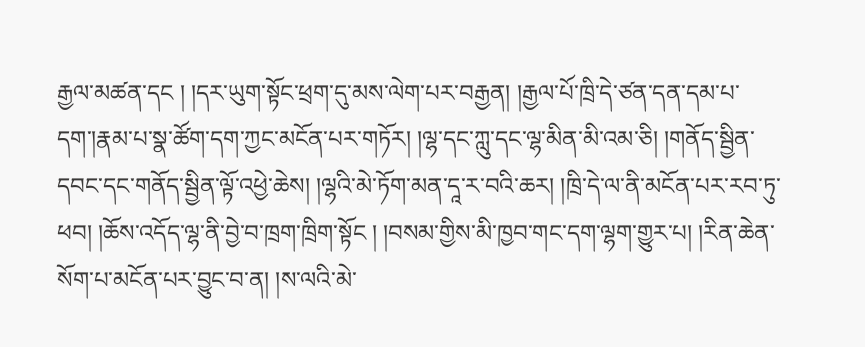རྒྱལ་མཚན་དང ། །དར་ཡུག་སྟོང་ཕྲག་དུ་མས་ལེག་པར་བརྒྱན། །རྒྱལ་པོ་ཁྲི་དེ་ཙན་དན་དམ་པ་དག་།རྣམ་པ་སྣ་ཚོག་དག་ཀྱང་མངོན་པར་གཏོར། །ལྷ་དང་ཀླུ་དང་ལྷ་མིན་མི་འམ་ཅི། །གནོད་སྦྱིན་དབང་དང་གནོད་སྦྱིན་ལྟོ་འཕྱེ་ཆེས། །ལྷའི་མེ་ཏོག་མན་དཱ་ར་བའི་ཆར། །ཁྲི་དེ་ལ་ནི་མངོན་པར་རབ་ཏུ་ཕབ། །ཆོས་འདོད་ལྷ་ནི་བྱེ་བ་ཁྲག་ཁྲིག་སྟོང ། །བསམ་གྱིས་མི་ཁྱབ་གང་དག་ལྷག་གྱུར་པ། །རིན་ཆེན་སོག་པ་མངོན་པར་བྱུང་བ་ན། །ས་ལའི་མེ་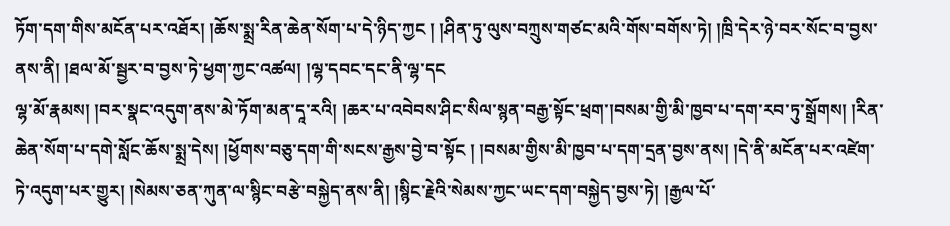ཏོག་དག་གིས་མངོན་པར་འཐོར། །ཆོས་སྨྲ་རིན་ཆེན་སོག་པ་དེ་ཉིད་ཀྱང ། །ཤིན་ཏུ་ལུས་བཀྲུས་གཙང་མའི་གོས་བགོས་ཏེ། །ཁྲི་དེར་ཉེ་བར་སོང་བ་བྱས་ནས་ནི། །ཐལ་མོ་སྦྱར་བ་བྱས་ཏེ་ཕྱག་ཀྱང་འཚལ། །ལྷ་དབང་དང་ནི་ལྷ་དང
ལྷ་མོ་རྣམས། །བར་སྣང་འདུག་ནས་མེ་ཏོག་མན་དཱ་རའི། །ཆར་པ་འབེབས་ཤིང་སིལ་སྙན་བརྒྱ་སྟོང་ཕྲག་།བསམ་གྱི་མི་ཁྱབ་པ་དག་རབ་ཏུ་སྒྲོགས། །རིན་ཆེན་སོག་པ་དགེ་སློང་ཆོས་སྨྲ་དེས། །ཕྱོགས་བཅུ་དག་གི་སངས་རྒྱས་བྱེ་བ་སྟོང ། །བསམ་གྱིས་མི་ཁྱབ་པ་དག་དྲན་བྱས་ནས། །དེ་ནི་མངོན་པར་འཛེག་ཏེ་འདུག་པར་གྱུར། །སེམས་ཅན་ཀུན་ལ་སྙིང་བརྩེ་བསྐྱེད་ནས་ནི། །སྙིང་རྗེའི་སེམས་ཀྱང་ཡང་དག་བསྐྱེད་བྱས་ཏེ། །རྒྱལ་པོ་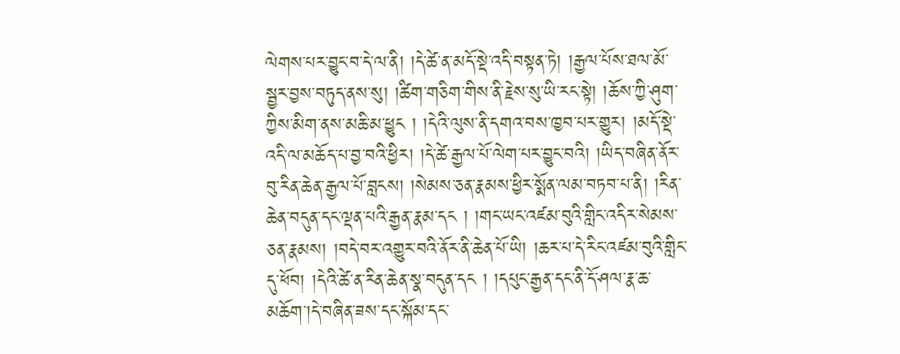ལེགས་པར་བྱུང་བ་དེ་ལ་ནི། །དེ་ཚེ་ན་མདོ་སྡེ་འདི་བསྟན་ཏེ། །རྒྱལ་པོས་ཐལ་མོ་སྦྱར་བྱས་བཏུད་ནས་སུ། །ཚིག་གཅིག་གིས་ནི་རྗེས་སུ་ཡི་རང་སྟེ། །ཆོས་ཀྱི་ཤུག་ཀྱིས་མིག་ནས་མཆི་མ་ཕྱུང ། །དེའི་ལུས་ནི་དགའ་བས་ཁྱབ་པར་གྱུར། །མདོ་སྡེ་འདི་ལ་མཆོད་པ་བྱ་བའི་ཕྱིར། །དེ་ཚེ་རྒྱལ་པོ་ལེག་པར་བྱུང་བའི། །ཡིད་བཞིན་ནོར་བུ་རིན་ཆེན་རྒྱལ་པོ་བླངས། །སེམས་ཅན་རྣམས་ཕྱིར་སྨོན་ལམ་བཏབ་པ་ནི། །རིན་ཆེན་བདུན་དང་ལྡན་པའི་རྒྱན་རྣམ་དང ། །གང་ཡང་འཛམ་བུའི་གླིང་འདིར་སེམས་ཅན་རྣམས། །བདེ་བར་འགྱུར་བའི་ནོར་ནི་ཆེན་པོ་ཡི། །ཆར་པ་དེ་རིང་འཛམ་བུའི་གླིང་དུ་ཕོབ། །དེའི་ཚེ་ན་རིན་ཆེན་སྣ་བདུན་དང ། །དཔུང་རྒྱན་དང་ནི་དོ་ཤལ་རྣ་ཆ་མཆོག་།དེ་བཞིན་ཟས་དང་སྐོམ་དང་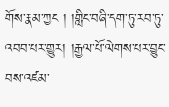གོས་རྣམ་ཀྱང ། །གླིང་བཞི་དག་ཏུ་རབ་ཏུ་འབབ་པར་གྱུར། །རྒྱལ་པོ་ལེགས་པར་བྱུང་བས་འཛམ་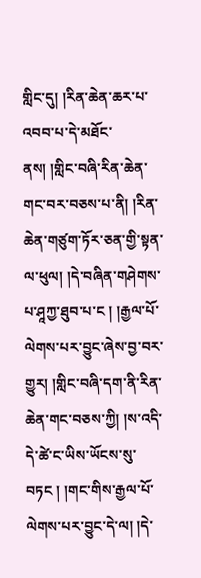གླིང་དུ། །རིན་ཆེན་ཆར་པ་འབབ་པ་དེ་མཐོང་ནས། །གླིང་བཞི་རིན་ཆེན་གང་བར་བཅས་པ་ནི། །རིན་ཆེན་གཙུག་ཏོར་ཅན་གྱི་སྟན་ལ་ཕུལ། །དེ་བཞིན་གཤེགས་པ་ཤཱཀྱ་ཐུབ་པ་ང ། །རྒྱལ་པོ་ལེགས་པར་བྱུང་ཞེས་བྱ་བར་གྱུར། །གླིང་བཞི་དག་ནི་རིན་ཆེན་གང་བཅས་ཀྱི། །ས་འདི་དེ་ཚེ་ང་ཡིས་ཡོངས་སུ་བཏང ། །གང་གིས་རྒྱལ་པོ་ལེགས་པར་བྱུང་དེ་ལ། །དེ་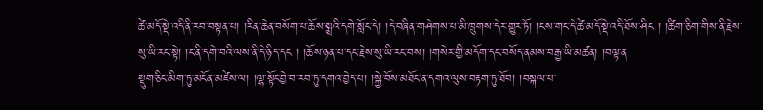ཚེ་མདོ་སྡེ་འདི་ནི་རབ་བསྟན་པ། །རིན་ཆེན་བསོག་པ་ཆོས་སྨྲའི་དགེ་སློང་དེ། །དེ་བཞིན་གཤེགས་པ་མི་ཁྲུགས་དེར་གྱུར་ཏོ། །ངས་གང་དེ་ཚེ་མདོ་སྡེ་འདི་ཐོས་ཤིང ། །ཚིག་ཅིག་གིས་ནི་རྗེས་སུ་ཡི་རང་སྟེ། །ང་ནི་དགེ་བའི་ལས་ནི་དེ་ཉིད་དང ། །ཆོས་ཉན་པ་དང་རྗེས་སུ་ཡི་རང་བས། །གསེར་གྱི་མདོག་དང་བསོད་ནམས་བརྒྱ་ཡི་མཚན། །བལྟ་ན
སྡུག་ཅིང་མིག་ཏུ་མངོན་མཛེས་ལ། །ལྷ་སྟོང་བྱེ་བ་རབ་ཏུ་དགའ་བྱེད་པ། །སྐྱེ་བོས་མཐོང་ན་དགའ་ལུས་བརྟག་ཏུ་ཐོབ། །བསྐལ་པ་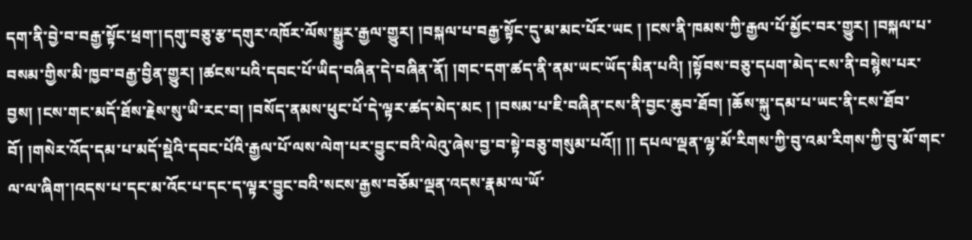དག་ནི་བྱེ་བ་བརྒྱ་སྟོང་ཕྲག་།དགུ་བཅུ་རྩ་དགུར་འཁོར་ལོས་སྒྱུར་རྒྱལ་གྱུར། །བསྐལ་པ་བརྒྱ་སྟོང་དུ་མ་མང་པོར་ཡང ། །ངས་ནི་ཁམས་ཀྱི་རྒྱལ་པོ་མྱོང་བར་གྱུར། །བསྐལ་པ་བསམ་གྱིས་མི་ཁྱབ་བརྒྱ་བྱིན་གྱུར། །ཚངས་པའི་དབང་པོ་ཡིད་བཞིན་དེ་བཞིན་ནོ། །གང་དག་ཚད་ནི་ནམ་ཡང་ཡོད་མིན་པའི། །སྟོབས་བཅུ་དཔག་མེད་ངས་ནི་བསྙེས་པར་བྱས། །ངས་གང་མདོ་ཐོས་རྗེས་སུ་ཡི་རང་བ། །བསོད་ནམས་ཕུང་པོ་དེ་ལྟར་ཚད་མེད་མང ། །བསམ་པ་ཇི་བཞིན་ངས་ནི་བྱང་ཆུབ་ཐོབ། །ཆོས་སྐུ་དམ་པ་ཡང་ནི་ངས་ཐོབ་བོ། །གསེར་འོད་དམ་པ་མདོ་སྡེའི་དབང་པོའི་རྒྱལ་པོ་ལས་ལེག་པར་བྱུང་བའི་ལེའུ་ཞེས་བྱ་བ་སྟེ་བཅུ་གསུམ་པའོ།། །། དཔལ་ལྡན་ལྷ་མོ་རིགས་ཀྱི་བུ་འམ་རིགས་ཀྱི་བུ་མོ་གང་ལ་ལ་ཞིག་།འདས་པ་དང་མ་འོང་པ་དང་ད་ལྟར་བྱུང་བའི་སངས་རྒྱས་བཅོམ་ལྡན་འདས་རྣམ་ལ་ཡོ་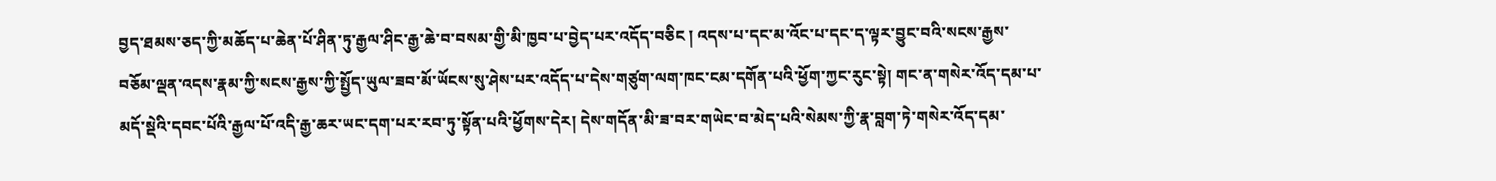བྱད་ཐམས་ཅད་ཀྱི་མཆོད་པ་ཆེན་པོ་ཤིན་ཏུ་རྒྱལ་ཤིང་རྒྱ་ཆེ་བ་བསམ་གྱི་མི་ཁྱབ་པ་བྱེད་པར་འདོད་བཅིང ། འདས་པ་དང་མ་འོང་པ་དང་ད་ལྟར་བྱུང་བའི་སངས་རྒྱས་བཅོམ་ལྡན་འདས་རྣམ་ཀྱི་སངས་རྒྱས་ཀྱི་སྤྱོད་ཡུལ་ཟབ་མོ་ཡོངས་སུ་ཤེས་པར་འདོད་པ་དེས་གཙུག་ལག་ཁང་ངམ་དགོན་པའི་ཕྱོག་ཀྱང་རུང་སྟེ། གང་ན་གསེར་འོད་དམ་པ་མདོ་སྡེའི་དབང་པོའི་རྒྱལ་པོ་འདི་རྒྱ་ཆར་ཡང་དག་པར་རབ་ཏུ་སྟོན་པའི་ཕྱོགས་དེར། དེས་གདོན་མི་ཟ་བར་གཡེང་བ་མེད་པའི་སེམས་ཀྱི་རྣ་བླག་ཏེ་གསེར་འོད་དམ་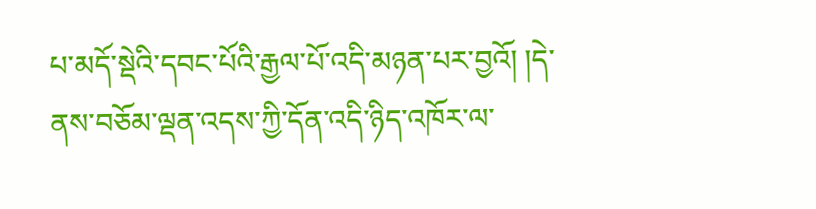པ་མདོ་སྡེའི་དབང་པོའི་རྒྱལ་པོ་འདི་མཉན་པར་བྱའོ། །དེ་ནས་བཅོམ་ལྡན་འདས་ཀྱི་དོན་འདི་ཉིད་འཁོར་ལ་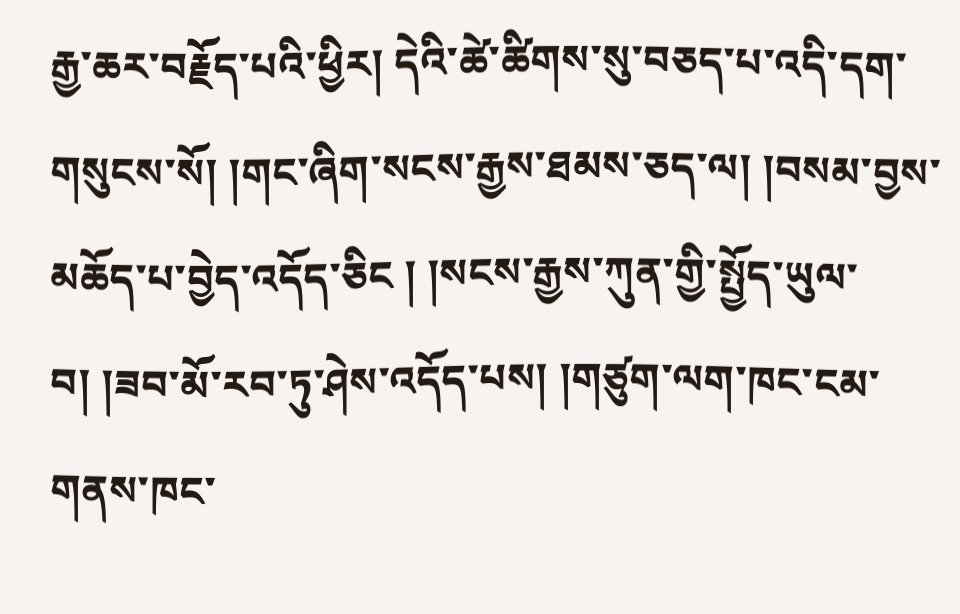རྒྱ་ཆར་བརྗོད་པའི་ཕྱིར། དེའི་ཚེ་ཚིགས་སུ་བཅད་པ་འདི་དག་གསུངས་སོ། །གང་ཞིག་སངས་རྒྱས་ཐམས་ཅད་ལ། །བསམ་བྱས་མཆོད་པ་བྱེད་འདོད་ཅིང ། །སངས་རྒྱས་ཀུན་གྱི་སྤྱོད་ཡུལ་བ། །ཟབ་མོ་རབ་ཏུ་ཤེས་འདོད་པས། །གཙུག་ལག་ཁང་ངམ་གནས་ཁང་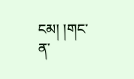ངམ། །གང་ན་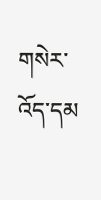གསེར་འོད་དམ